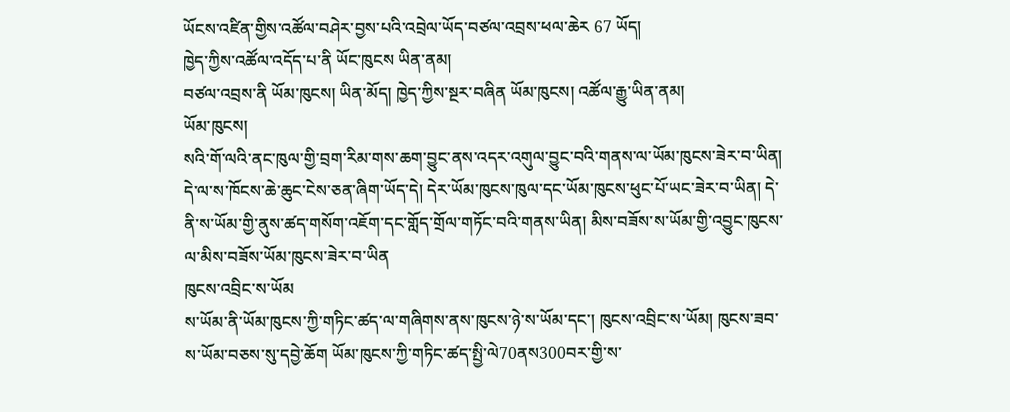ཡོངས་འཛིན་གྱིས་འཚོལ་བཤེར་བྱས་པའི་འབྲེལ་ཡོད་བཙལ་འབྲས་ཕལ་ཆེར 67 ཡོད།
ཁྱེད་ཀྱིས་འཚོལ་འདོད་པ་ནི ཡོང་ཁུངས ཡིན་ནམ།
བཙལ་འབྲས་ནི ཡོམ་ཁུངས། ཡིན་མོད། ཁྱེད་ཀྱིས་སྔར་བཞིན ཡོམ་ཁུངས། འཚོལ་རྒྱུ་ཡིན་ནམ།
ཡོམ་ཁུངས།
སའི་གོ་ལའི་ནང་ཁུལ་གྱི་བྲག་རིམ་གས་ཆག་བྱུང་ནས་འདར་འགུལ་བྱུང་བའི་གནས་ལ་ཡོམ་ཁུངས་ཟེར་བ་ཡིན། དེ་ལ་ས་ཁོངས་ཆེ་ཆུང་ངེས་ཅན་ཞིག་ཡོད་དེ། དེར་ཡོམ་ཁུངས་ཁུལ་དང་ཡོམ་ཁུངས་ཕུང་པོ་ཡང་ཟེར་བ་ཡིན། དེ་ནི་ས་ཡོམ་གྱི་ནུས་ཚད་གསོག་འཇོག་དང་གློད་གྲོལ་གཏོང་བའི་གནས་ཡིན། མིས་བཟོས་ས་ཡོམ་གྱི་འབྱུང་ཁུངས་ལ་མིས་བཟོས་ཡོམ་ཁུངས་ཟེར་བ་ཡིན
ཁུངས་འབྲིང་ས་ཡོམ
ས་ཡོམ་ནི་ཡོམ་ཁུངས་ཀྱི་གཏིང་ཚད་ལ་གཞིགས་ནས་ཁུངས་ཉེ་ས་ཡོམ་དང་། ཁུངས་འབྲིང་ས་ཡོམ། ཁུངས་ཟབ་ས་ཡོམ་བཅས་སུ་དབྱེ་ཆོག ཡོམ་ཁུངས་ཀྱི་གཏིང་ཚད་སྤྱི་ལེ70ནས300བར་གྱི་ས་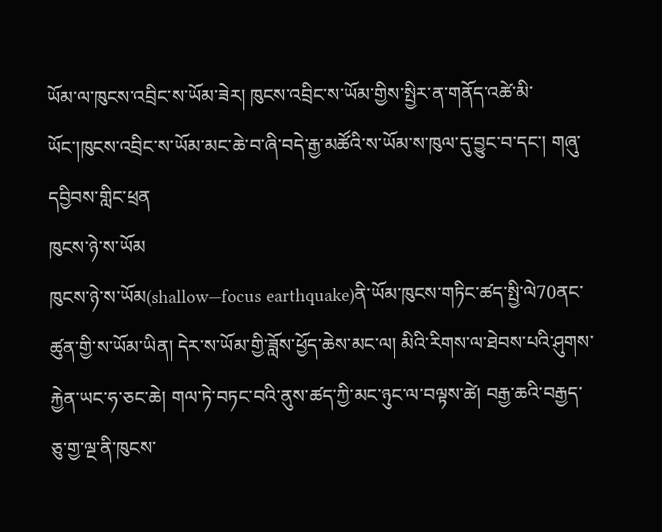ཡོམ་ལ་ཁུངས་འབྲིང་ས་ཡོམ་ཟེར། ཁུངས་འབྲིང་ས་ཡོམ་གྱིས་སྤྱིར་ན་གནོད་འཚེ་མི་ཡོང་།ཁུངས་འབྲིང་ས་ཡོམ་མང་ཆེ་བ་ཞི་བདེ་རྒྱ་མཚོའི་ས་ཡོམ་ས་ཁུལ་དུ་བྱུང་བ་དང་། གཞུ་དབྱིབས་གླིང་ཕྲན
ཁུངས་ཉེ་ས་ཡོམ
ཁུངས་ཉེ་ས་ཡོམ(shallow—focus earthquake)ནི་ཡོམ་ཁུངས་གཏིང་ཚད་སྤྱི་ལེ70ནང་ཚུན་གྱི་ས་ཡོམ་ཡིན། དེར་ས་ཡོམ་གྱི་ཟློས་ཕྱོད་ཆེས་མང་ལ། མིའི་རིགས་ལ་ཐེབས་པའི་ཤུགས་རྐྱེན་ཡང་ཧ་ཅང་ཆེ། གལ་ཏེ་བཏང་བའི་ནུས་ཚད་ཀྱི་མང་ཉུང་ལ་བལྟས་ཚེ། བརྒྱ་ཆའི་བརྒྱད་ཅུ་གྱ་ལྔ་ནི་ཁུངས་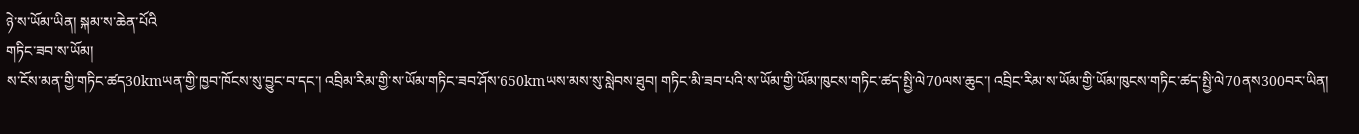ཉེ་ས་ཡོམ་ཡིན། སྐམ་ས་ཆེན་པོའི
གཏིང་ཟབ་ས་ཡོམ།
ས་ངོས་མན་གྱི་གཏིང་ཚད30kmཡན་གྱི་ཁྱབ་ཁོངས་སུ་བྱུང་བ་དང་། འབྲིམ་རིམ་གྱི་ས་ཡོམ་གཏིང་ཟབ་ཤོས་650kmཡས་མས་སུ་སླེབས་ཐུབ། གཏིང་མི་ཟབ་པའི་ས་ཡོམ་གྱི་ཡོམ་ཁུངས་གཏིང་ཚད་སྤྱི་ལེ70ལས་ཆུང་། འབྲིང་རིམ་ས་ཡོམ་གྱི་ཡོམ་ཁུངས་གཏིང་ཚད་སྤྱི་ལེ70ནས300བར་ཡིན།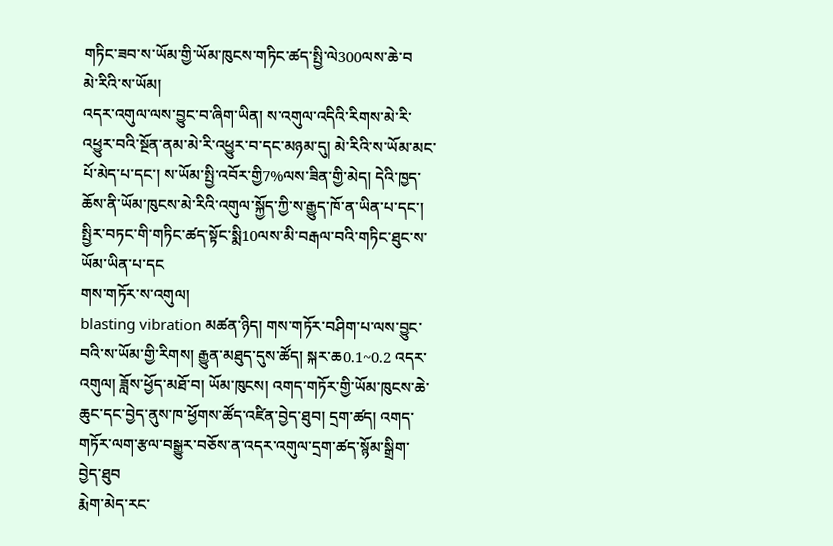གཏིང་ཟབ་ས་ཡོམ་གྱི་ཡོམ་ཁུངས་གཏིང་ཚད་སྤྱི་ལེ300ལས་ཆེ་བ
མེ་རིའི་ས་ཡོམ།
འདར་འགུལ་ལས་བྱུང་བ་ཞིག་ཡིན། ས་འགུལ་འདིའི་རིགས་མེ་རི་འཕྱུར་བའི་སྔོན་ནམ་མེ་རི་འཕྱུར་བ་དང་མཉམ་དུ། མེ་རིའི་ས་ཡོམ་མང་པོ་མེད་པ་དང་། ས་ཡོམ་སྤྱི་འབོར་གྱི7%ལས་ཟིན་གྱི་མེད། དེའི་ཁྱད་ཆོས་ནི་ཡོམ་ཁུངས་མེ་རིའི་འགུལ་སྐྱོད་ཀྱི་ས་རྒྱུད་ཁོ་ན་ཡིན་པ་དང་། སྤྱིར་བཏང་གི་གཏིང་ཚད་སྟོང་སྨི10ལས་མི་བརྒལ་བའི་གཏིང་ཐུང་ས་ཡོམ་ཡིན་པ་དང
གས་གཏོར་ས་འགུལ།
blasting vibration མཚན་ཉིད། གས་གཏོར་བཤིག་པ་ལས་བྱུང་བའི་ས་ཡོམ་གྱི་རིགས། རྒྱུན་མཐུད་དུས་ཚོད། སྐར་ཆ0.1~0.2 འདར་འགུལ། ཟློས་ཕྱོད་མཐོ་བ། ཡོམ་ཁུངས། འགད་གཏོར་གྱི་ཡོམ་ཁུངས་ཆེ་ཆུང་དང་བྱེད་ནུས་ཁ་ཕྱོགས་ཚོད་འཛིན་བྱེད་ཐུབ། དྲག་ཚད། འགད་གཏོར་ལག་རྩལ་བསྒྱུར་བཅོས་ན་འདར་འགུལ་དྲག་ཚད་སྙོམ་སྒྲིག་བྱེད་ཐུབ
རྨེག་མེད་རང་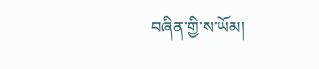བཞིན་གྱི་ས་ཡོམ།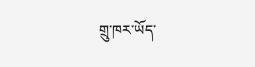གྲུ་ཁར་ཡོད་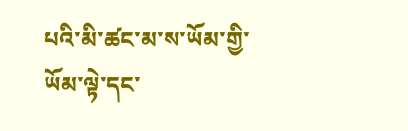པའི་མི་ཚང་མ་ས་ཡོམ་གྱི་ཡོམ་ལྟེ་དང་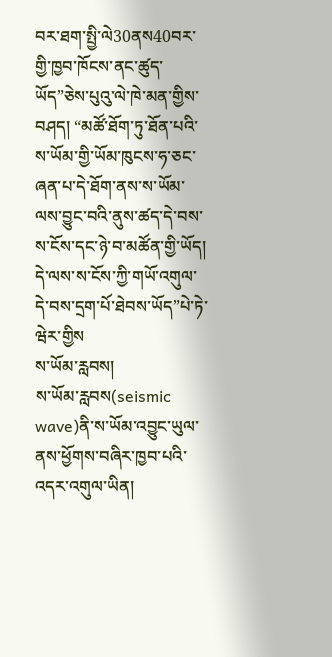བར་ཐག་སྤྱི་ལེ30ནས40བར་གྱི་ཁྱབ་ཁོངས་ནང་ཚུད་ཡོད”ཅེས་པུའུ་ལེ་ཁེ་མན་གྱིས་བཤད། “མཚོ་ཐོག་ཏུ་ཐོན་པའི་ས་ཡོམ་གྱི་ཡོམ་ཁུངས་ཧ་ཅང་ཞན་པ་དེ་ཐོག་ནས་ས་ཡོམ་ལས་བྱུང་བའི་ནུས་ཚད་དེ་བས་ས་ངོས་དང་ཉེ་བ་མཚོན་གྱི་ཡོད། དེ་ལས་ས་ངོས་ཀྱི་གཡོ་འགུལ་དེ་བས་དྲག་པོ་ཐེབས་ཡོད”པེ་ཏེ་ཝེར་གྱིས
ས་ཡོམ་རླབས།
ས་ཡོམ་རླབས(seismic wave)ནི་ས་ཡོམ་འབྱུང་ཡུལ་ནས་ཕྱོགས་བཞིར་ཁྱབ་པའི་འདར་འགུལ་ཡིན།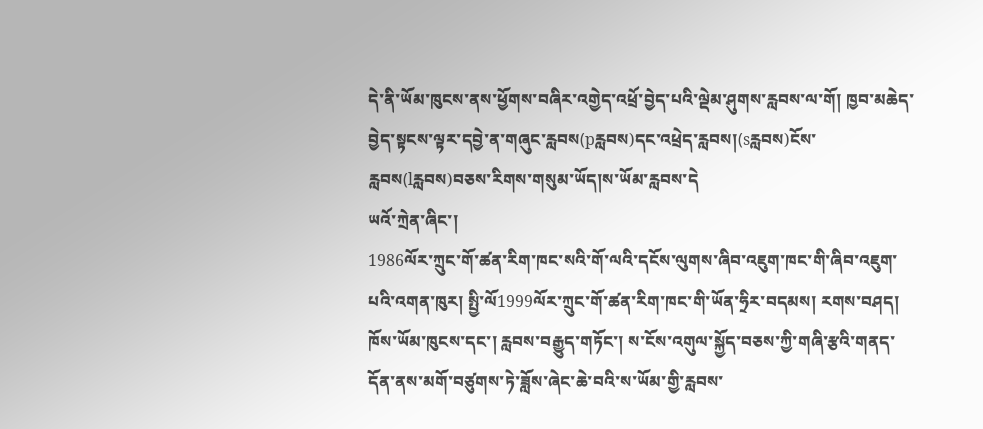དེ་ནི་ཡོམ་ཁུངས་ནས་ཕྱོགས་བཞིར་འགྱེད་འཕྲོ་བྱེད་པའི་ལྡེམ་ཤུགས་རླབས་ལ་གོ། ཁྱབ་མཆེད་བྱེད་སྟངས་ལྟར་དབྱེ་ན་གཞུང་རླབས(pརླབས)དང་འཕྲེད་རླབས།(sརླབས)ངོས་རླབས(lརླབས)བཅས་རིགས་གསུམ་ཡོད།ས་ཡོམ་རླབས་དེ
ཡའོ་ཀྲེན་ཞིང་།
1986ལོར་ཀྲུང་གོ་ཚན་རིག་ཁང་སའི་གོ་ལའི་དངོས་ལུགས་ཞིབ་འཇུག་ཁང་གི་ཞིབ་འཇུག་པའི་འགན་ཁུར། སྤྱི་ལོ1999ལོར་ཀྲུང་གོ་ཚན་རིག་ཁང་གི་ཡོན་ཧྲིར་བདམས། རགས་བཤད། ཁོས་ཡོམ་ཁུངས་དང་། རླབས་བརྒྱུད་གཏོང་། ས་ངོས་འགུལ་སྐྱོད་བཅས་ཀྱི་གཞི་རྩའི་གནད་དོན་ནས་མགོ་བཙུགས་ཏེ་ཟློས་ཞེང་ཆེ་བའི་ས་ཡོམ་གྱི་རླབས་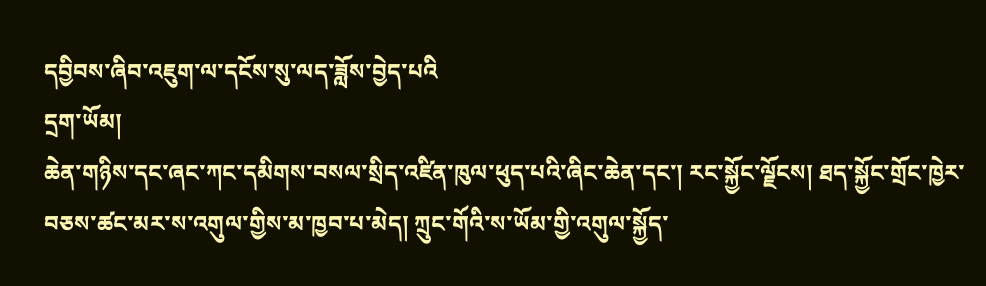དབྱིབས་ཞིབ་འཇུག་ལ་དངོས་སུ་ལད་ཟློས་བྱེད་པའི
དྲག་ཡོམ།
ཆེན་གཉིས་དང་ཞང་ཀང་དམིགས་བསལ་སྲིད་འཛིན་ཁུལ་ཕུད་པའི་ཞིང་ཆེན་དང་། རང་སྐྱོང་ལྗོངས། ཐད་སྐྱོང་གྲོང་ཁྱེར་བཅས་ཚང་མར་ས་འགུལ་གྱིས་མ་ཁྱབ་པ་མེད། ཀྲུང་གོའི་ས་ཡོམ་གྱི་འགུལ་སྐྱོད་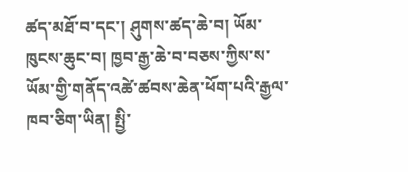ཚད་མཐོ་བ་དང་། ཤུགས་ཚད་ཆེ་བ། ཡོམ་ཁུངས་ཆུང་བ། ཁྱབ་རྒྱ་ཆེ་བ་བཅས་ཀྱིས་ས་ཡོམ་གྱི་གནོད་འཚེ་ཚབས་ཆེན་ཕོག་པའི་རྒྱལ་ཁབ་ཅིག་ཡིན། སྤྱི་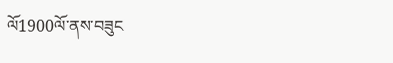ལོ1900ལོ་ནས་བཟུང